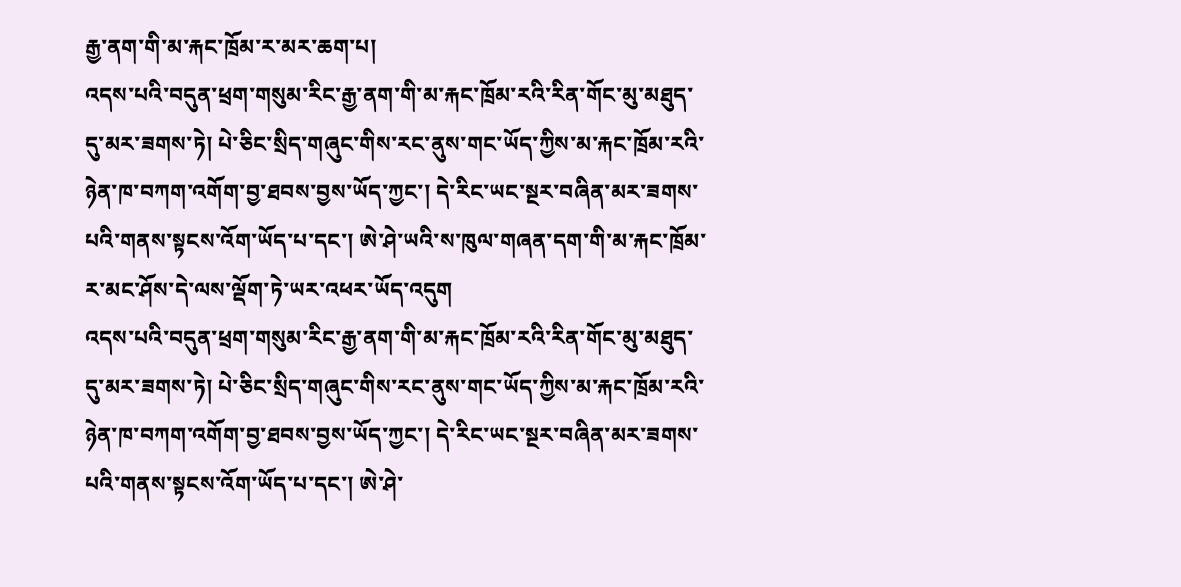རྒྱ་ནག་གི་མ་རྐང་ཁྲོམ་ར་མར་ཆག་པ།
འདས་པའི་བདུན་ཕྲག་གསུམ་རིང་རྒྱ་ནག་གི་མ་རྐང་ཁྲོམ་རའི་རིན་གོང་མུ་མཐུད་དུ་མར་ཟགས་ཏེ། པེ་ཅིང་སྲིད་གཞུང་གིས་རང་ནུས་གང་ཡོད་ཀྱིས་མ་རྐང་ཁྲོམ་རའི་ཉེན་ཁ་བཀག་འགོག་བྱ་ཐབས་བྱས་ཡོད་ཀྱང་། དེ་རིང་ཡང་སྔར་བཞིན་མར་ཟགས་པའི་གནས་སྟངས་འོག་ཡོད་པ་དང་། ཨེ་ཤེ་ཡའི་ས་ཁུལ་གཞན་དག་གི་མ་རྐང་ཁྲོམ་ར་མང་ཤོས་དེ་ལས་ལྡོག་ཏེ་ཡར་འཕར་ཡོད་འདུག
འདས་པའི་བདུན་ཕྲག་གསུམ་རིང་རྒྱ་ནག་གི་མ་རྐང་ཁྲོམ་རའི་རིན་གོང་མུ་མཐུད་དུ་མར་ཟགས་ཏེ། པེ་ཅིང་སྲིད་གཞུང་གིས་རང་ནུས་གང་ཡོད་ཀྱིས་མ་རྐང་ཁྲོམ་རའི་ཉེན་ཁ་བཀག་འགོག་བྱ་ཐབས་བྱས་ཡོད་ཀྱང་། དེ་རིང་ཡང་སྔར་བཞིན་མར་ཟགས་པའི་གནས་སྟངས་འོག་ཡོད་པ་དང་། ཨེ་ཤེ་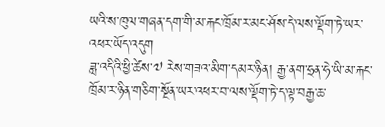ཡའི་ས་ཁུལ་གཞན་དག་གི་མ་རྐང་ཁྲོམ་ར་མང་ཤོས་དེ་ལས་ལྡོག་ཏེ་ཡར་འཕར་ཡོད་འདུག
ཟླ་འདིའི་ཕྱི་ཚེས་༧ རེས་གཟའ་མིག་དམར་ཉིན། རྒྱ་ནག་ཧྲན་ཧེ་ཡི་མ་རྐང་ཁྲོམ་ར་ཉིན་གཅིག་སྔོན་ཡར་འཕར་བ་ལས་ལྡོག་ཏེ་ད་ལྟ་བརྒྱ་ཆ་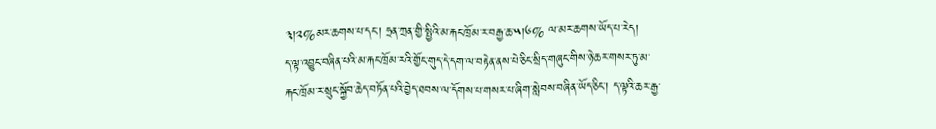༣།༢%མར་ཆགས་པ་དང་། ཧྲན་ཀྲན་གྱི་སྤྱིའི་མ་རྐང་ཁྲོམ་ར་བརྒྱ་ཆ་༥།༦% ལ་མར་ཆགས་ཡོད་པ་རེད།
ད་ལྟ་འབྱུང་བཞིན་པའི་མ་རྐང་ཁྲོམ་རའི་གྱོང་གུད་དེ་དག་ལ་བརྟེན་ནས་པེ་ཅིང་སྲིད་གཞུང་གིས་ཉེ་ཆར་གསར་ཏུ་མ་རྐང་ཁྲོམ་ར་སྲུང་སྐྱོབ་ཆེད་བཏོན་པའི་བྱེད་ཐབས་ལ་དོགས་པ་གསར་པ་ཞིག་སླེབས་བཞིན་ཡོད་ཅིང་། ད་ལྟའི་ཆར་རྒྱ་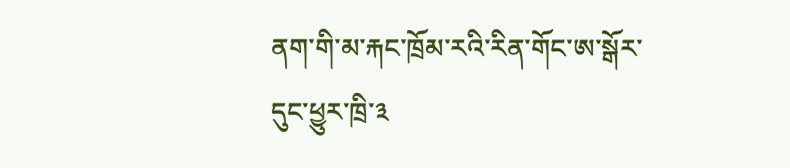ནག་གི་མ་རྐང་ཁྲོམ་རའི་རིན་གོང་ཨ་སྒོར་དུང་ཕྱུར་ཁྲི་༣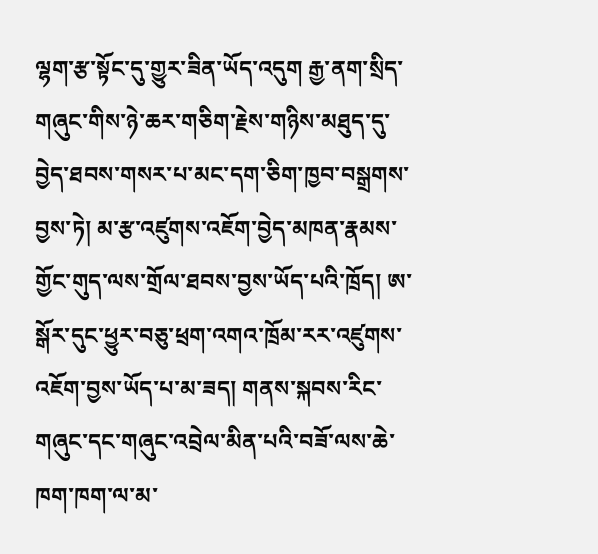ལྷག་རྩ་སྟོང་དུ་གྱུར་ཟིན་ཡོད་འདུག རྒྱ་ནག་སྲིད་གཞུང་གིས་ཉེ་ཆར་གཅིག་རྗེས་གཉིས་མཐུད་དུ་བྱེད་ཐབས་གསར་པ་མང་དག་ཅིག་ཁྱབ་བསྒྲགས་བྱས་ཏེ། མ་རྩ་འཛུགས་འཇོག་བྱེད་མཁན་རྣམས་གྱོང་གུད་ལས་གྲོལ་ཐབས་བྱས་ཡོད་པའི་ཁྲོད། ཨ་སྒོར་དུང་ཕྱུར་བཅུ་ཕྲག་འགའ་ཁྲོམ་རར་འཛུགས་འཇོག་བྱས་ཡོད་པ་མ་ཟད། གནས་སྐབས་རིང་གཞུང་དང་གཞུང་འབྲེལ་མིན་པའི་བཟོ་ལས་ཆེ་ཁག་ཁག་ལ་མ་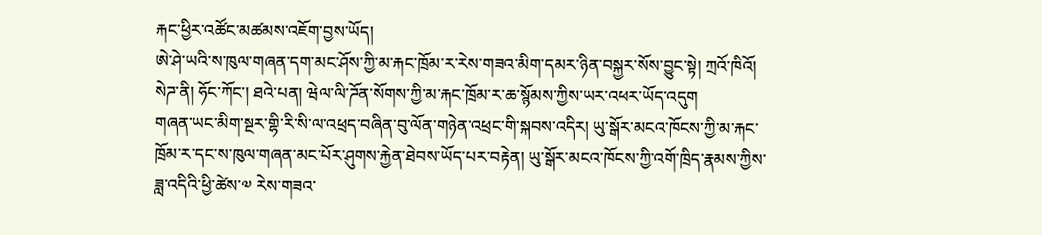རྐང་ཕྱིར་འཚོང་མཚམས་འཇོག་བྱས་ཡོད།
ཨེ་ཤེ་ཡའི་ས་ཁུལ་གཞན་དག་མང་ཤོས་ཀྱི་མ་རྐང་ཁྲོམ་ར་རེས་གཟའ་མིག་དམར་ཉིན་བསྐྱར་སོས་བྱུང་སྟེ། ཀྲའོ་ཁིའོ། སེཌ་ནི། ཧོང་ཀོང་། ཐའེ་པན། ཝེལ་ལི་ཌོན་སོགས་ཀྱི་མ་རྐང་ཁྲོམ་ར་ཆ་སྙོམས་ཀྱིས་ཡར་འཕར་ཡོད་འདུག
གཞན་ཡང་མིག་སྔར་གྷི་རི་སི་ལ་འཕྲད་བཞིན་བུ་ལོན་གཉེན་འཕྲང་གི་སྐབས་འདིར། ཡུ་སྒོར་མངའ་ཁོངས་ཀྱི་མ་རྐང་ཁྲོམ་ར་དང་ས་ཁུལ་གཞན་མང་པོར་ཤུགས་རྐྱེན་ཐེབས་ཡོད་པར་བརྟེན། ཡུ་སྒོར་མངའ་ཁོངས་ཀྱི་འགོ་ཁྲིད་རྣམས་ཀྱིས་ཟླ་འདིའི་ཕྱི་ཚེས་༧ རེས་གཟའ་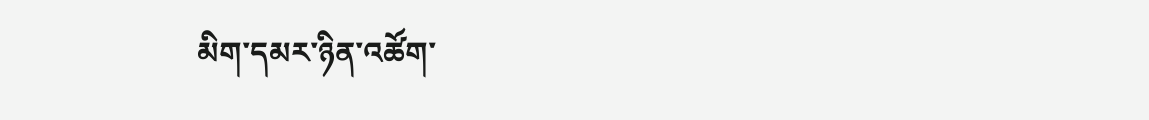མིག་དམར་ཉིན་འཚོག་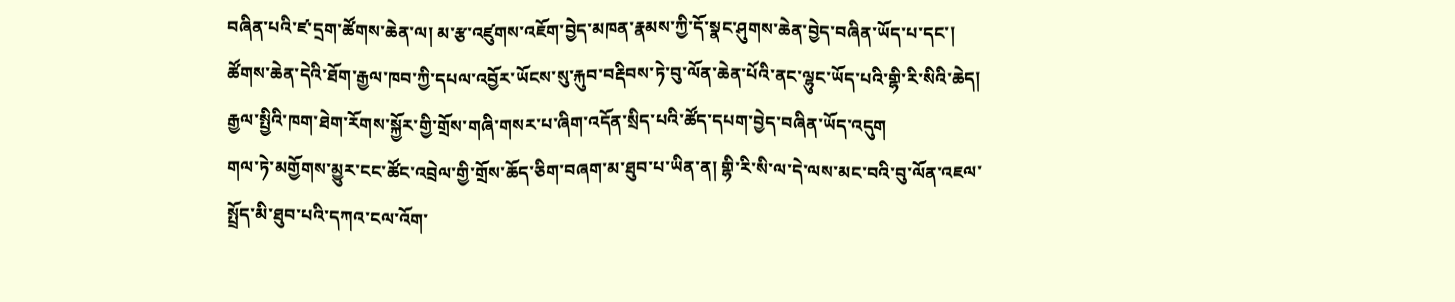བཞིན་པའི་ཛ་དྲག་ཚོགས་ཆེན་ལ། མ་རྩ་འཛུགས་འཇོག་བྱེད་མཁན་རྣམས་ཀྱི་དོ་སྣང་ཤུགས་ཆེན་བྱེད་བཞིན་ཡོད་པ་དང་། ཚོགས་ཆེན་དེའི་ཐོག་རྒྱལ་ཁབ་ཀྱི་དཔལ་འབྱོར་ཡོངས་སུ་རྐུབ་བརྡིབས་ཏེ་བུ་ལོན་ཆེན་པོའི་ནང་ལྷུང་ཡོད་པའི་གྷི་རི་སིའི་ཆེད། རྒྱལ་སྤྱིའི་ཁག་ཐེག་རོགས་སྐྱོར་གྱི་གྲོས་གཞི་གསར་པ་ཞིག་འདོན་སྲིད་པའི་ཚོད་དཔག་བྱེད་བཞིན་ཡོད་འདུག
གལ་ཏེ་མགྱོགས་མྱུར་ངང་ཚོང་འབྲེལ་གྱི་གྲོས་ཆོད་ཅིག་བཞག་མ་ཐུབ་པ་ཡིན་ན། གྷི་རི་སི་ལ་དེ་ལས་མང་བའི་བུ་ལོན་འཇལ་སྤྲོད་མི་ཐུབ་པའི་དཀའ་ངལ་འོག་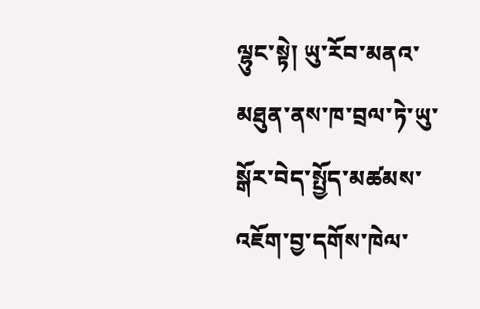ལྷུང་སྟེ། ཡུ་རོབ་མནའ་མཐུན་ནས་ཁ་བྲལ་ཏེ་ཡུ་སྒོར་བེད་སྤྱོད་མཚམས་འཇོག་བྱ་དགོས་ཁེལ་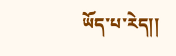ཡོད་པ་རེད།།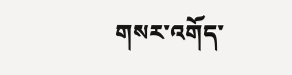གསར་འགོད་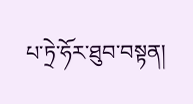པ་ཏྲེ་ཧོར་ཐུབ་བསྟན།